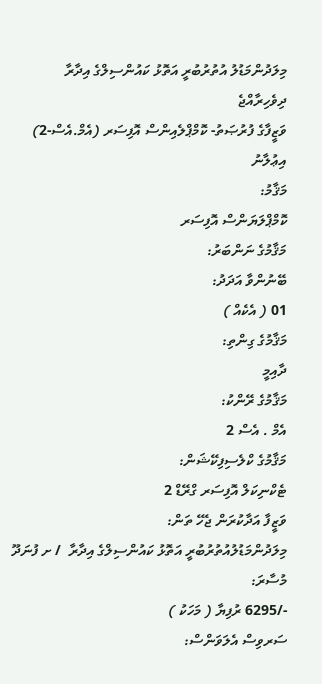މިލަދުންމަޑުލު އުތުރުބުރީ އަތޮޅު ކައުންސިލްގެ އިދާރާ
ދިވެހިރާއްޖެ
ވަޒީފާގެ ފުރުޞަތު- ކޮމްޕްލެއިންސް އޮފިސަރ (އެމް.އެސް-2)
އިޢުލާނު
މަޤާމު:
ކޮމްޕްލަޔަންސް އޮފިސަރ
މަޤާމުގެ ނަންބަރު:
ބޭނުންވާ އަދަދު:
01 ( އެކެއް )
މަޤާމުގެ ގިންތި:
ދާއިމީ
މަޤާމުގެ ރޭންކު:
އެމް . އެސް 2
މަޤާމުގެ ކްލެސިފިކޭޝަން:
ޓެކްނިކަލް އޮފިސަރ ގްރޭޑް 2
ވަޒީފާ އަދާކުރަން ޖެހޭ ތަން:
މިލަދުންމަޑުލުއުތުރުބުރީ އަތޮޅު ކައުންސިލްގެ އިދާރާ  / ށ ފުނަދޫ
މުސާރަ:
-/6295 ރުފިޔާ ( މަހަކު )
ސަރވިސް އެލަވަންސް: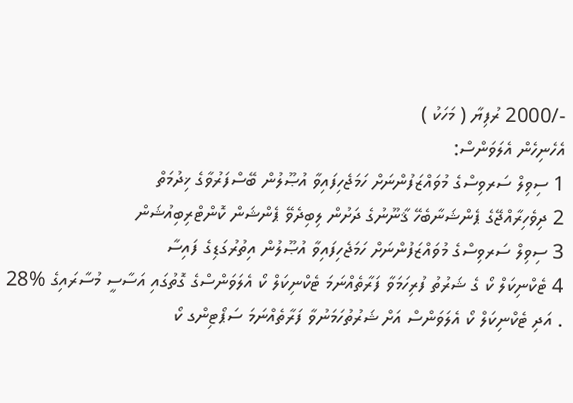-/2000 ރުފިޔާ ( މަހަކު )
އެހެނިހެން އެލަވަންސް:
1 ސިވިލް ސަރވިސްގެ މުވައްޒަފުންނަށް ހަމަޖެހިފައިވާ އުޞޫލުން ބޭސްފަރުވާގެ ޚިދުމަތް
2 ދިވެހިރާއްޖޭގެ ޕެންޝަނާބެހޭ ޤާނޫނުގެ ދަށުން ލިބިދެވޭ ޕެންޝަން ކޮންޓްރިބިއުޝަން
3 ސިވިލް ސަރވިސްގެ މުވައްޒަފުންނަށް ހަމަޖެހިފައިވާ އުޞޫލުން އިތުރުގަޑިގެ ފައިސާ
4 ޓެކްނިކަލް ކޯ ގެ ޝަރުތު ފުރިހަމަވާ ފަރާތެއްނަމަ ޓެކްނިކަލް ކޯ އެލަވަންސްގެ ގޮތުގައި އަސާސީ މުސާރައިގެ %28 . އަދި ޓެކްނިކަލް ކޯ އެލަވަންސް އަށް ޝަރުތުހަމަނުވާ ފަރާތެއްނަމަ ސަޕޯޓިންގ ކޯ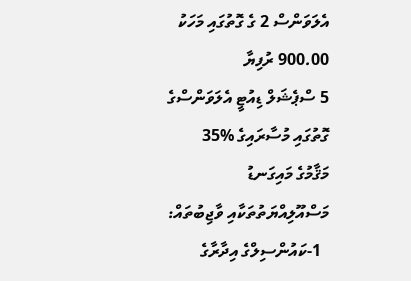އެލަވަންސް 2 ގެ ގޮތުގައި މަހަކު 900.00 ރުފިޔާ
5 ސްޕެޝަލް ޑިއުޓީ އެލަވަންސްގެ ގޮތުގައި މުސާރައިގެ %35
މަޤާމުގެ މައިގަނޑު މަސްއޫލިއްޔަތުތަކާއި ވާޖިބުތައް:
  1-ކައުންސިލްގެ އިދާރާގެ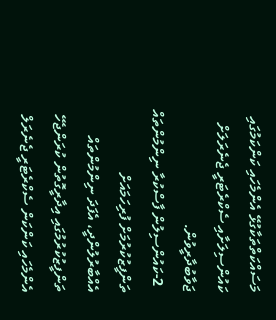މަސައްކަތްތަކާގުޅޭ އެންމެހައި ކަންކަމުގައި ކައުންސިލަށާއި ސެކްރެޓަރީ ޖެނެރަލަށް ޖަވާބުދާރީވުން.
  2-ކައުންސިލުން ފާސްކުރާ ނިންމުންތައް ތަންފީޒުކުރުމަށް ފުރިހަމައަށް އެއްބާރުލުންދީ، އެފަދަ ނިންމުންތައް ތަންފީޒުކުރުމުގައި އިދާރީގޮތުން ކުރަންޖެހޭ އެންމެހައި ކަންކަން ސެކްރެޓަރީ ޖެނެރަލް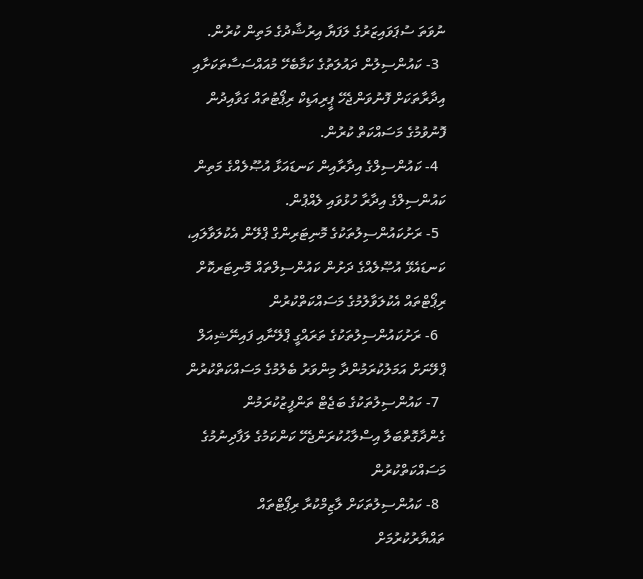ނުވަތަ ސުޕަވައިޒަރުގެ ލަފަޔާ އިރުޝާދުގެ މަތިން ކުރުން.
  3- ކައުންސިލުން ދައުލަތުގެ ކަމާބެހޭ މުއައްސަސާތަކަށާއި އިދާރާތަކަށް ފޮނުވަންޖެހޭ ޕީރިއަޑިކް ރިޕޯޓުތައް ގަވާއިދުން ފޮނުވުމުގެ މަސައްކަތް ކުރުން.
  4- ކައުންސިލްގެ އިދާރާއިން ކަނޑައަޅާ އުޞޫލެއްގެ މަތިން ކައުންސިލްގެ އިދާރާ ހުޅުވައި ލެއްޕުން.
  5- ރަށުކައުންސިލުތަކުގެ މޮނިޓަރިންގް ޕްލޭން އެކުލަވާލައި، ކަނޑައެޅޭ އުޞޫލެއްގެ ދަށުން ކައުންސިލްތައް މޮނިޓަރކޮށް ރިޕޯޓްތައް އެކުލަވާލުމުގެ މަސައްކަތްކުރުން
  6- ރަށުކައުންސިލުތަކުގެ ތަރައްގީ ޕްލޭނާއި ފައިނޭޝިއަލް ޕްލޭނަށް އަމަލުކުރަމުންދާ މިންވަރު ބެލުމުގެ މަސައްކަތްކުރުން
  7- ކައުންސިލުތަކުގެ ބަޖެޓް ތަންފީޒުކުރަމުން ގެންދާގޮތްބަލާ އިސްލާޙުކުރަންޖެހޭ ކަންކަމުގެ ލަފާދިނުމުގެ މަސައްކަތްކުރުން
  8- ކައުންސިލުތަކަށް ލާޒިމްކުރާ ރިޕޯޓްތައް ތައްޔާރުކުރުމަށް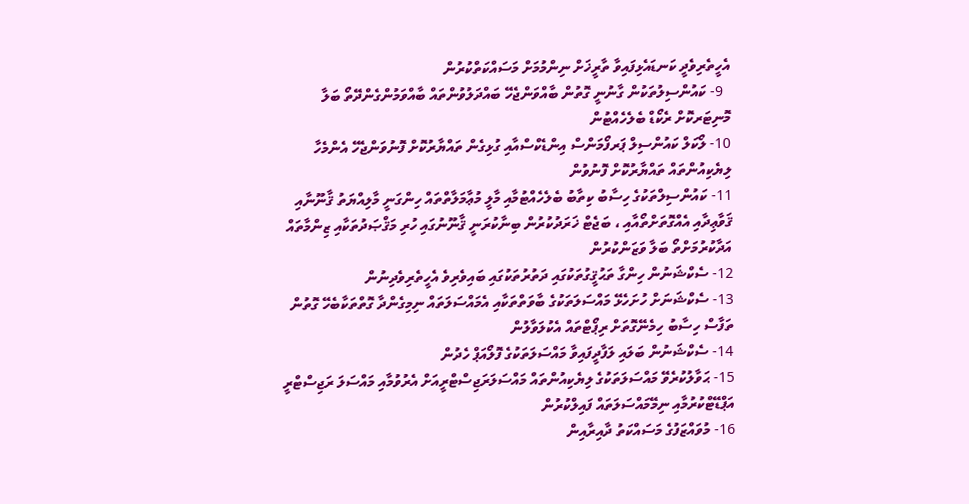އެހީތެރިވެދީ ކަނޑައެޅިފައިވާ ތާރީޚަށް ނިންމުމަށް މަސައްކަތްކުރުން
  9- ކައުންސިލުތަކުން ގާނުނީ ގޮތުން ބާއްވަންޖެހޭ ބައްދަލުވުންތައް ބާއްވަމުންގެންދޭތޯ ބަލާ މޮނިޓަރކޮށް ރެކޯޑް ބެލެހެއްޓުން
10- ލޯކަލް ކައުންސިލް ޕަރފޯމަންސް އިންޑެކްސްއާއި ގުޅިގެން ތައްޔާރުކޮށް ފޮނުވަންޖެހޭ އެންމެހާ ލިޔެކިއުންތައް ތައްޔާރުކޮށް ފޮނުވުން
11- ކައުންސިލްތަކުގެ ހިސާބު ކިތާބު ބެލެހެއްޓުމާއި މާލީ މުޢާމަލާތްތައް ހިންގަނީ މާލިއްޔަތު ޤާނޫނާއި ޤަވާޢިދާއި އެއްގޮތަށްތޯއާއި ، ބަޖެޓް ޚަރަދުކުރުން ބިނާކުރަނީ ޤާނޫނުގައި ހުރި މަޤްޞަދުތަކާއި ޒިންމާތައް އަދާކުރުމަށްތޯ ބަލާ ވަޒަންކުރުން
12- ސެކްޝަނުން ހިންގާ ތަޙުޤީގުތަކުގައި ދަތުރުތަކުގައި ބައިވެރިވެ އެހީތެރިވެދިނުން
13- ސެކްޝަނަށް ހުށަހެޅޭ މައްސަލަތަކުގެ ބާވަތްތަކާއި އެމައްސަލަތައް ނިމިގެންދާ ގޮތްތަކާބެހޭ ގޮތުން ތަފާސް ހިސާބު ހިމެނޭގޮތަށް ރިޕޯޓްތައް އެކުލަވާލުން
14- ސެކްޝަނުން ބަލައި ލަފާދީފައިވާ މައްސަލަތަކުގެ ފޮލޯއަޕް ހެދުން
15- ޙަވާލުކުރެވޭ މައްސަލަތަކުގެ ލިޔެކިއުންތައް މައްސަލަރަޖިސްޓްރީއަށް އެރުވުމާއި މައްސަލަ ރަޖިސްޓްރީ އަޕްޑޭޓްކުރުމާއި ނިމޭމައްސަލަތައް ފައިލްކުރުން
16- މުވައްޒަފުގެ މަސައްކަތު ދާއިރާއިން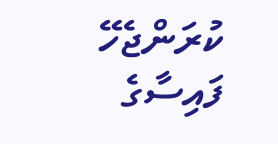ކުރަންޖެހޭ ފައިސާގެ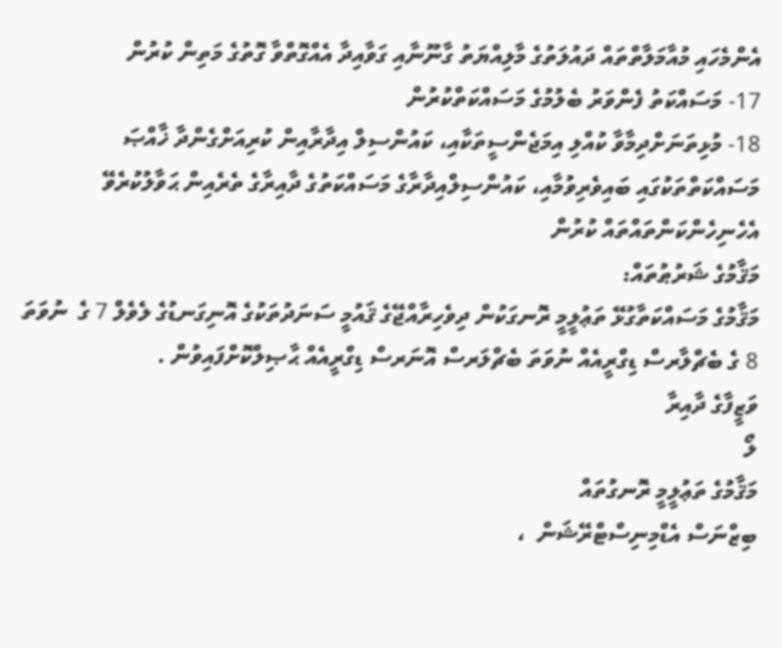އެންމެހައި މުއާމަލާތްތައް ދައުލަތުގެ މާލިއްޔަތު ގާނޫނާއި ގަވާއިދާ އެއްގޮތްވާ ގޮތުގެ މަތިން ކުރުން
17- މަސައްކަތު ފެންވަރު ބެލުމުގެ މަސައްކަތްކުރުން
18- މުޅިތަނަށްދިމާވާ ކުއްލި އިމަޖެންސީތަކާއި، ކައުންސިލް އިދާރާއިން ކުރިއަށްގެންދާ ޚާއްޞަ މަސައްކަތްތަކުގައި ބައިވެރިވުމާއި، ކައުންސިލްއިދާރާގެ މަސައްކަތުގެ ދާއިރާގެ ތެރެއިން ޙަވާލުކުރެވޭ އެހެނިހެންކަންތައްތައް ކުރުން
މަޤާމުގެ ޝަރުޠުތައް:
މަޤާމުގެ މަސައްކަތާގުޅޭ ތަޢުލީމީ ރޮނގަކުން ދިވެހިރާއްޖޭގެ ޤައުމީ ސަނަދުތަކުގެ އޮނިގަނޑުގެ ލެވެލް 7 ގެ  ނުވަތަ 8 ގެ ބެޗްލާރސް ޑިގްރީއެއް ނުވަތަ ބެޗްލަރސް އޮނަރސް ޑިގްރީއެއް ޙާޞިލްކޮށްފައިވުން .
ވަޒީފާގެ ދާއިރާ
ލޯ
މަޤާމުގެ ތަޢުލީމީ ރޮނގުތައް
ބިޒްނަސް އެޑްމިނިސްޓްރޭޝަން  ،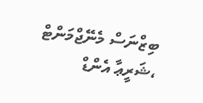ބިޒްނަސް މެނޭޖްމަންޓް  ،ޝަރީޢާ އެންޑް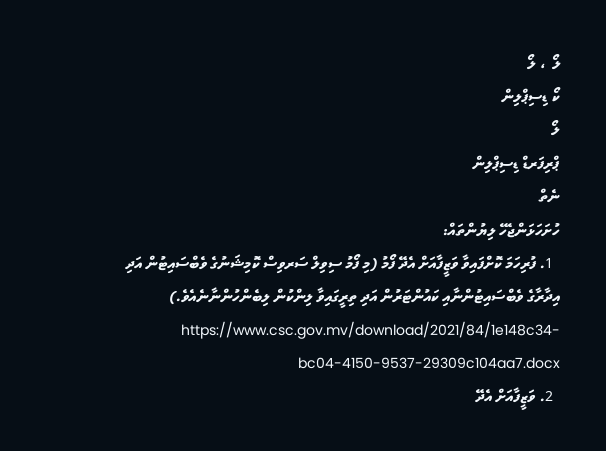ލޯ  ، ލޯ
ކޯ ޑިސިޕްލިން
ލޯ
ޕްރިފަރޑް ޑިސިޕްލިން
ނެތް
ހުށަހަޅަންޖެހޭ ލިޔުންތައް:
  1. ފުރިހަމަ ކޮށްފައިވާ ވަޒީފާއަށް އެދޭ ފޯމު (މި ފޯމު ސިވިލް ސަރވިސް ކޮމިޝަނުގެ ވެބްސައިޓުން އަދި އިދާރާގެ ވެބްސައިޓުންނާއި ކައުންޓަރުން އަދި ތިރީގައިވާ ލިންކުން ލިބެންހުންނާނެއެވެ.)  https://www.csc.gov.mv/download/2021/84/1e148c34-bc04-4150-9537-29309c104aa7.docx
  2. ވަޒީފާއަށް އެދޭ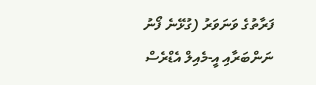ފަރާތުގެ ވަނަވަރު (ގުޅޭނެ ފޯނު ނަންބަރާއި އީ-މެއިލް އެޑްރެސް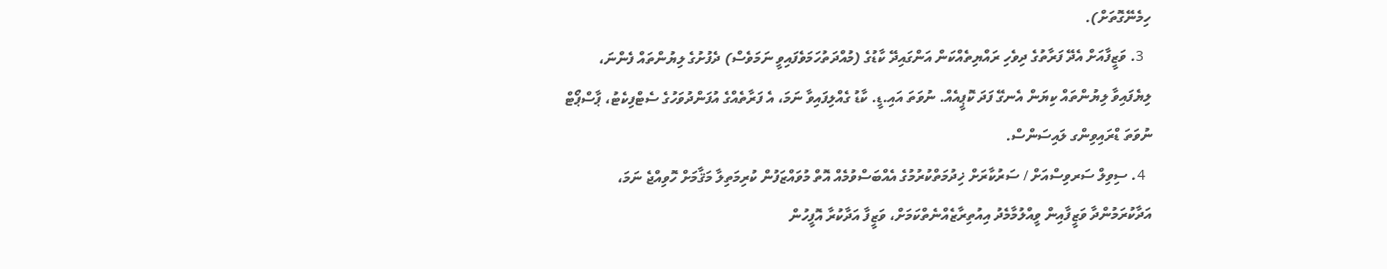ހިމެނޭގޮތަށް).
  3. ވަޒީފާއަށް އެދޭ ފަރާތުގެ ދިވެހި ރައްޔިތެއްކަން އަންގައިދޭ ކާޑުގެ (މުއްދަތުހަމަވެފައިވީ ނަމަވެސް) ދެފުށުގެ ލިޔުންތައް ފެންނަ، ލިޔެފައިވާ ލިޔުންތައް ކިޔަން އެނގޭ ފަދަ ކޮޕީއެއް. ނުވަތަ އައި.ޑީ. ކާޑު ގެއްލިފައިވާ ނަމަ، އެ ފަރާތެއްގެ އުފަންދުވަހުގެ ސެޓްފިކެޓު، ޕާސްޕޯޓް ނުވަތަ ޑްރައިވިންގ ލައިސަންސް.
  4. ސިވިލް ސަރވިސްއަށް / ސަރުކާރަށް ޚިދުމަތްކުރުމުގެ އެއްބަސްވުމެއް އޮތް މުވައްޒަފުން ކުރިމަތިލާ މަޤާމަށް ހޮވިއްޖެ ނަމަ، އަދާކުރަމުންދާ ވަޒީފާއިން ވީއްލުމާމެދު އިއުތިރާޒެއްނެތްކަމަށް، ވަޒީފާ އަދާކުރާ އޮފީހުން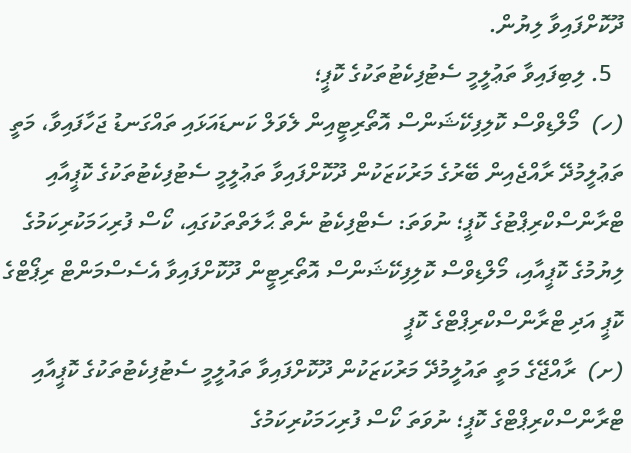ދޫކޮށްފައިވާ ލިޔުން.
  5. ލިބިފައިވާ ތަޢުލީމީ ސެޓުފިކެޓުތަކުގެ ކޮޕީ؛
(ހ)  މޯލްޑިވްސް ކޮލިފިކޭޝަންސް އޮތޯރިޓީއިން ލެވަލް ކަނޑައަޅައި ތައްގަނޑު ޖަހާފައިވާ، މަތީ ތަޢުލީމުދޭ ރާއްޖެއިން ބޭރުގެ މަރުކަޒަކުން ދޫކޮށްފައިވާ ތަޢުލީމީ ސެޓުފިކެޓުތަކުގެ ކޮޕީއާއި ޓްރާންސްކްރިޕްޓުގެ ކޮޕީ؛ ނުވަތަ: ސެޓްފިކެޓު ނެތް ޙާލަތްތަކުގައި، ކޯސް ފުރިހަމަކުރިކަމުގެ ލިޔުމުގެ ކޮޕީއާއި، މޯލްޑިވްސް ކޮލިފިކޭޝަންސް އޮތޯރިޓީން ދޫކޮށްފައިވާ އެސެސްމަންޓް ރިޕޯޓްގެ ކޮޕީ އަދި ޓްރާންސްކްރިޕްޓްގެ ކޮޕީ
(ށ)  ރާއްޖޭގެ މަތީ ތައުލީމުދޭ މަރުކަޒަކުން ދޫކޮށްފައިވާ ތައުލީމީ ސެޓުފިކެޓުތަކުގެ ކޮޕީއާއި ޓްރާންސްކްރިޕްޓްގެ ކޮޕީ؛ ނުވަތަ ކޯސް ފުރިހަމަކުރިކަމުގެ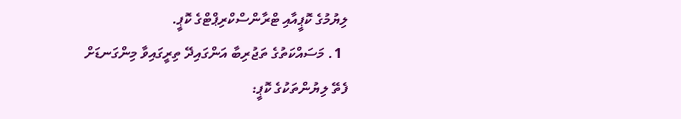ލިޔުމުގެ ކޮޕީއާއި ޓްރާންސްކްރިޕްޓްގެ ކޮޕީ.
  1. މަސައްކަތުގެ ތަޖުރިބާ އަންގައިދޭ ތިރީގައިވާ މިންގަނޑަށް ފެތޭ ލިޔުންތަކުގެ ކޮޕީ: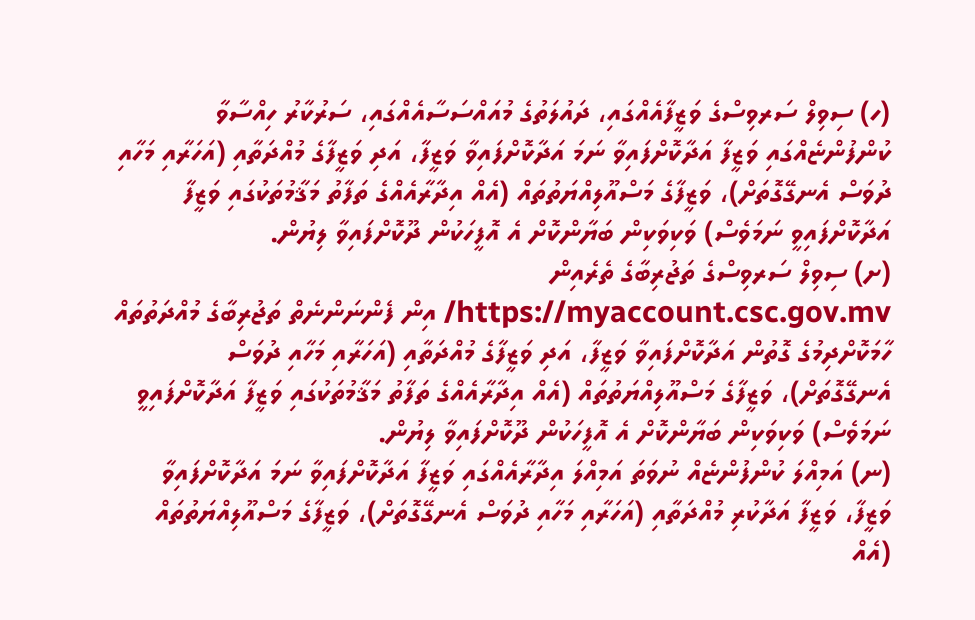(ހ) ސިވިލް ސަރވިސްގެ ވަޒީފާއެއްގައި، ދައުލަތުގެ މުއައްސަސާއެއްގައި، ސަރުކާރު ހިއްސާވާ ކުންފުންޏެއްގައި ވަޒީފާ އަދާކޮށްފައިވާ ނަމަ އަދާކޮށްފައިވާ ވަޒީފާ، އަދި ވަޒީފާގެ މުއްދަތާއި (އަހަރާއި މަހާއި ދުވަސް އެނގޭގޮތަށް)، ވަޒީފާގެ މަސްއޫލިއްޔަތުތައް (އެއް އިދާރާއެއްގެ ތަފާތު މަޤާމުތަކުގައި ވަޒީފާ އަދާކޮށްފައިވީ ނަމަވެސް) ވަކިވަކިން ބަޔާންކޮށް އެ އޮފީހަކުން ދޫކޮށްފައިވާ ލިޔުން.
(ށ) ސިވިލް ސަރވިސްގެ ތަޖުރިބާގެ ތެރެއިން https://myaccount.csc.gov.mv/ އިން ފެންނަންނެތް ތަޖުރިބާގެ މުއްދަތުތައް ހާމަކޮށްދިމުގެ ގޮތުން އަދާކޮށްފައިވާ ވަޒީފާ، އަދި ވަޒީފާގެ މުއްދަތާއި (އަހަރާއި މަހާއި ދުވަސް އެނގޭގޮތަށް)، ވަޒީފާގެ މަސްއޫލިއްޔަތުތައް (އެއް އިދާރާއެއްގެ ތަފާތު މަޤާމުތަކުގައި ވަޒީފާ އަދާކޮށްފައިވީ ނަމަވެސް) ވަކިވަކިން ބަޔާންކޮށް އެ އޮފީހަކުން ދޫކޮށްފައިވާ ލިޔުން.
(ނ) އަމިއްލަ ކުންފުންޏެއް ނުވަތަ އަމިއްލަ އިދާރާއެއްގައި ވަޒީފާ އަދާކޮށްފައިވާ ނަމަ އަދާކޮށްފައިވާ ވަޒީފާ، ވަޒީފާ އަދާކުރި މުއްދަތާއި (އަހަރާއި މަހާއި ދުވަސް އެނގޭގޮތަށް)، ވަޒީފާގެ މަސްއޫލިއްޔަތުތައް (އެއް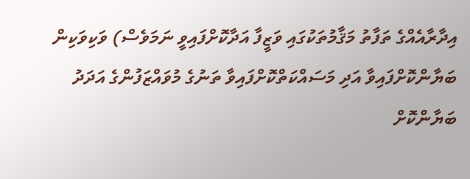އިދާރާއެއްގެ ތަފާތު މަޤާމުތަކުގައި ވަޒީފާ އަދާކޮށްފައިވީ ނަމަވެސް) ވަކިވަކިން ބަޔާންކޮށްފައިވާ އަދި މަސައްކަތްކޮށްފައިވާ ތަނުގެ މުވައްޒަފުންގެ އަދަދު ބަޔާންކޮށް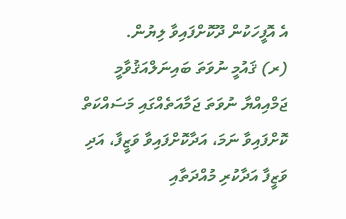އެ އޮފީހަކުން ދޫކޮށްފައިވާ ލިޔުން.
(ރ) ޤައުމީ ނުވަތަ ބައިނަލްއަޤުވާމީ ޖަމްއިއްޔާ ނުވަތަ ޖަމާއަތެއްގައި މަސައްކަތް ކޮށްފައިވާ ނަމަ، އަދާކޮށްފައިވާ ވަޒީފާ، އަދި ވަޒީފާ އަދާކުރި މުއްދަތާއި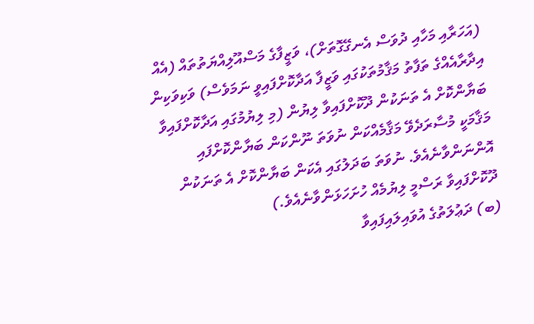(އަހަރާއި މަހާއި ދުވަސް އެނގޭގޮތަށް)، ވަޒީފާގެ މަސްއޫލިއްޔަތުތައް (އެއް އިދާރާއެއްގެ ތަފާތު މަޤާމުތަކުގައި ވަޒީފާ އަދާކޮށްފައިވީ ނަމަވެސް) ވަކިވަކިން ބަޔާންކޮށް އެ ތަނަކުން ދޫކޮށްފައިވާ ލިޔުން (މި ލިޔުމުގައި އަދާކޮށްފައިވާ މަޤާމަކީ މުސާރަދެވޭ މަޤާމެއްކަން ނުވަތަ ނޫންކަން ބަޔާންކޮށްފައި އޮންނަންވާނެއެވެ. ނުވަތަ ބަދަލުގައި އެކަން ބަޔާންކޮށް އެ ތަނަކުން ދޫކޮށްފައިވާ ރަސްމީ ލިޔުމެއް ހުށަހަޅަންވާނެއެވެ.)
(ބ) ދަޢުލަތުގެ އުވައިލައިފައިވާ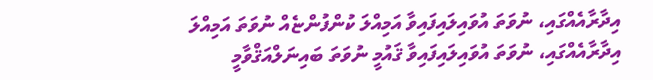އިދާރާއެއްގައި، ނުވަތަ އުވައިލައިފައިވާ އަމިއްލަ ކުންފުންޏެއް ނުވަތަ އަމިއްލަ އިދާރާއެއްގައި، ނުވަތަ އުވައިލައިފައިވާ ޤައުމީ ނުވަތަ ބައިނަލްއަޤްވާމީ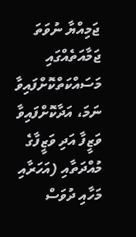ޖަމިއްޔާ ނުވަތަ ޖަމާއަތެއްގައި މަސައްކަތްކޮށްފައިވާ ނަމަ، އަދާކޮށްފައިވާ ވަޒީފާ އަދި ވަޒީފާގެ މުއްދަތާއި (އަހަރާއި މަހާއި ދުވަސް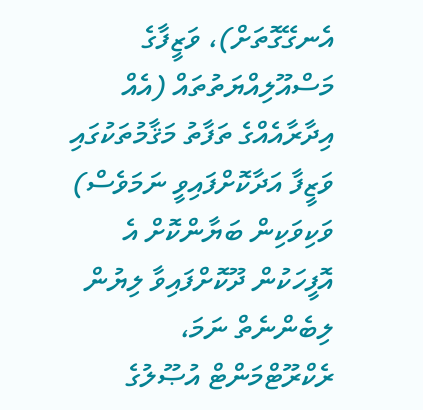އެނގޭގޮތަށް)، ވަޒީފާގެ މަސްއޫލިއްޔަތުތައް (އެއް އިދާރާއެއްގެ ތަފާތު މަޤާމުތަކުގައި ވަޒީފާ އަދާކޮށްފައިވީ ނަމަވެސް) ވަކިވަކިން ބަޔާންކޮށް އެ އޮފީހަކުން ދޫކޮށްފައިވާ ލިޔުން ލިބެންނެތް ނަމަ، ރެކްރޫޓްމަންޓް އުޞޫލުގެ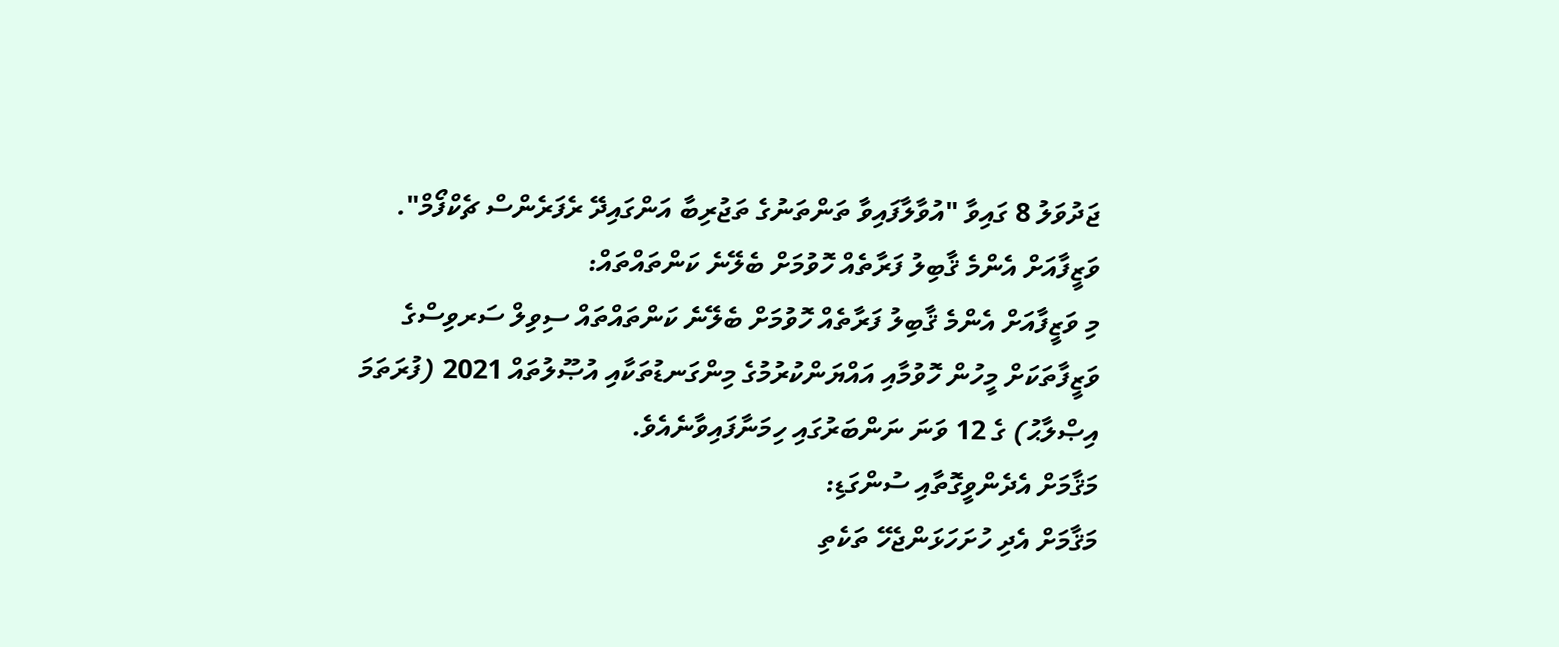ޖަދުވަލު 8 ގައިވާ "އުވާލާފައިވާ ތަންތަނުގެ ތަޖުރިބާ އަންގައިދޭ ރެފަރެންސް ޗެކްފޯމް".
ވަޒީފާއަށް އެންމެ ޤާބިލު ފަރާތެއް ހޮވުމަށް ބެލޭނެ ކަންތައްތައް:
މި ވަޒީފާއަށް އެންމެ ޤާބިލު ފަރާތެއް ހޮވުމަށް ބެލޭނެ ކަންތައްތައް ސިވިލް ސަރވިސްގެ ވަޒީފާތަކަށް މީހުން ހޮވުމާއި އައްޔަންކުރުމުގެ މިންގަނޑުތަކާއި އުޞޫލުތައް 2021 (ފުރަތަމަ އިޞްލާޙު) ގެ 12 ވަނަ ނަންބަރުގައި ހިމަނާފައިވާނެއެވެ.
މަޤާމަށް އެދެންވީގޮތާއި ސުންގަޑި:
މަޤާމަށް އެދި ހުށަހަޅަންޖެހޭ ތަކެތި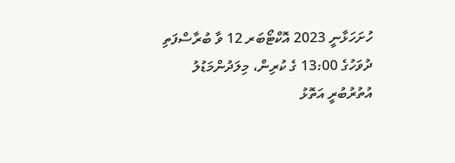ހުށަހަޅާނީ 2023 އޮކްޓޯބަރ 12 ވާ ބުރާސްފަތި ދުވަހުގެ 13:00 ގެ ކުރިން، މިލަދުންމަޑުލު އުތުރުބުރީ އަތޮޅު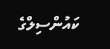ކައުންސިލްގެ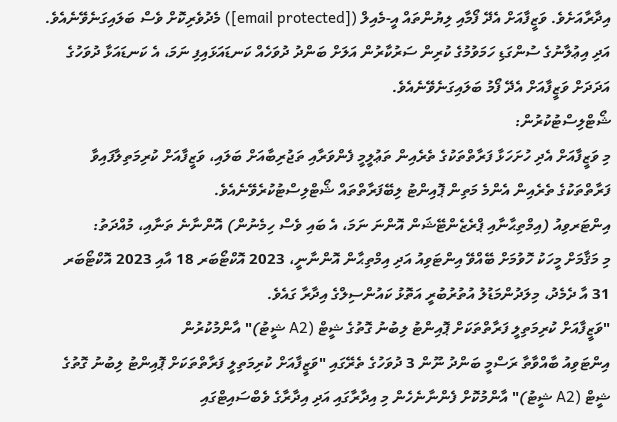އިދާރާއަށެވެ. ވަޒީފާއަށް އެދޭ ފޯމާއި ލިޔުންތައް އީ-މެއިލް ([email protected]) މެދުވެރިކޮށް ވެސް ބަލައިގަނެވޭނެއެވެ.
އަދި އިޢުލާނުގެ ސުންގަޑި ހަމަވުމުގެ ކުރިން ސަރުކާރުން އަލަށް ބަންދު ދުވަހެއް ކަނޑައަޅައިފި ނަމަ، އެ ކަނޑައަޅާ ދުވަހުގެ އަދަދަށް ވަޒީފާއަށް އެދޭ ފޯމު ބަލައިގަނެވޭނެއެވެ.
ޝޯޓްލިސްޓުކުރުން:
މި ވަޒީފާއަށް އެދި ހުށަހަޅާ ފަރާތްތަކުގެ ތެރެއިން ތަޢުލީމީ ފެންވަރާއި ތަޖުރިބާއަށް ބަލައި، ވަޒީފާއަށް ކުރިމަތިލާފައިވާ ފަރާތްތަކުގެ ތެރެއިން އެންމެ މަތިން ޕޮއިންޓު ލިބޭފަރާތްތައް ޝޯޓްލިސްޓުކުރެވޭނެއެވެ.
އިންޓަރވިއު (އިމްތިޙާނާއި ޕްރެޒެންޓޭޝަން އޮންނަ ނަމަ، އެ ބައި ވެސް ހިމެނުން) އޮންނާނެ ތަނާއި، މުއްދަތު:
މި މަޤާމަށް މީހަކު ހޮވުމަށް ބޭއްވޭ އިންޓަވިއު އަދި އިމްތިޙާން އޮންނާނީ، 2023 އޮކްޓޯބަރ 18 އާއި 2023 އޮކްޓޯބަރ 31 އާ ދެމެދު، މިލަދުންމަޑުލު އުތުރުބުރީ އަތޮޅު ކައުންސިލްގެ އިދާރާ ގައެވެ.
"ވަޒީފާއަށް ކުރިމަތިލީ ފަރާތްތަކަށް ޕޮއިންޓު ލިބުނު ގޮތުގެ ޝީޓް (A2 ޝީޓު)" އާންމުކުރުން
އިންޓަވިއު ބާއްވާތާ ރަސްމީ ބަންދު ނޫން 3 ދުވަހުގެ ތެރޭގައި "ވަޒީފާއަށް ކުރިމަތިލީ ފަރާތްތަކަށް ޕޮއިންޓު ލިބުނު ގޮތުގެ ޝީޓް (A2 ޝީޓު)" އާންމުކޮށް ފެންނާނެހެން މި އިދާރާގައި އަދި އިދާރާގެ ވެބްސައިޓްގައި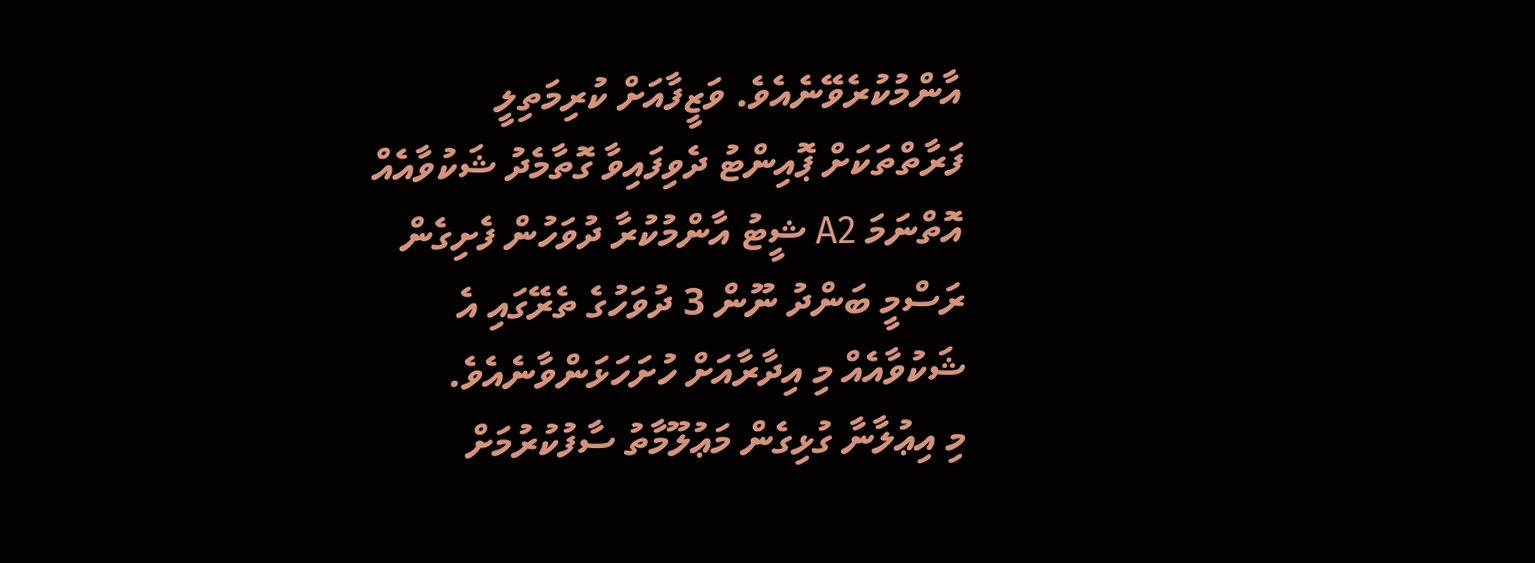އާންމުކުރެވޭނެއެވެ. ވަޒީފާއަށް ކުރިމަތިލީ ފަރާތްތަކަށް ޕޮއިންޓު ދެވިފައިވާ ގޮތާމެދު ޝަކުވާއެއް އޮތްނަމަ A2 ޝީޓު އާންމުކުރާ ދުވަހުން ފެށިގެން ރަސްމީ ބަންދު ނޫން 3 ދުވަހުގެ ތެރޭގައި އެ ޝަކުވާއެއް މި އިދާރާއަށް ހުށަހަޅަންވާނެއެވެ.
މި އިޢުލާނާ ގުޅިގެން މަޢުލޫމާތު ސާފުކުރުމަށް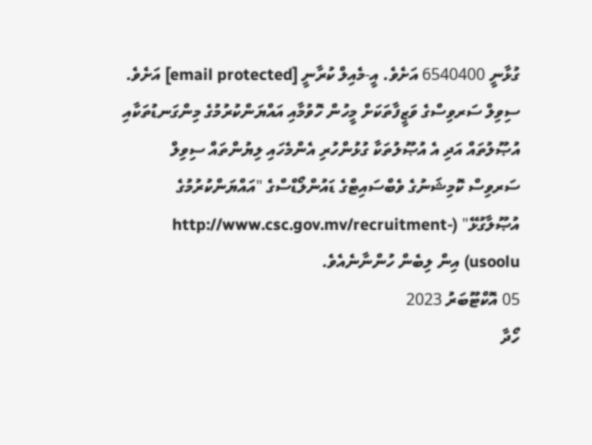ގުޅާނީ 6540400 އަށެވެ. އީ-މެއިލް ކުރާނީ [email protected] އަށެވެ.
ސިވިލް ސަރވިސްގެ ވަޒީފާތަކަށް މީހުން ހޮވުމާއި އައްޔަންކުރުމުގެ މިންގަނޑުތަކާއި އުޞޫލުތައް އަދި އެ އުޞޫލުތަކާ ގުޅުންހުރި އެންމެހައި ލިޔުންތައް ސިވިލް ސަރވިސް ކޮމިޝަނުގެ ވެބްސައިޓްގެ ޑައުންލޯޑްސްގެ "އައްޔަންކުރުމުގެ އުޞޫލާގުޅޭ" (http://www.csc.gov.mv/recruitment-usoolu) އިން ލިބެން ހުންނާނެއެވެ.
05 އޮކްޓޫބަރު 2023
ހޯދާ